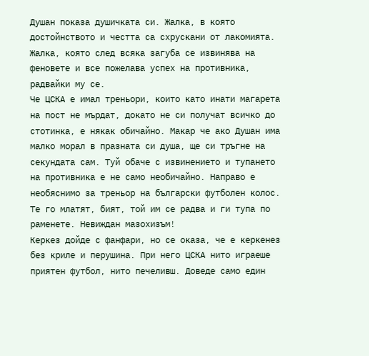Душан показа душичката си. Жалка, в която достойнството и честта са схрускани от лакомията. Жалка, която след всяка загуба се извинява на феновете и все пожелава успех на противника, радвайки му се.
Че ЦСКА е имал треньори, които като инати магарета на пост не мърдат, докато не си получат всичко до стотинка, е някак обичайно. Макар че ако Душан има малко морал в празната си душа, ще си тръгне на секундата сам. Туй обаче с извинението и тупането на противника е не само необичайно. Направо е необяснимо за треньор на български футболен колос. Те го млатят, бият, той им се радва и ги тупа по раменете. Невиждан мазохизъм!
Керкез дойде с фанфари, но се оказа, че е керкенез без криле и перушина. При него ЦСКА нито играеше приятен футбол, нито печеливш. Доведе само един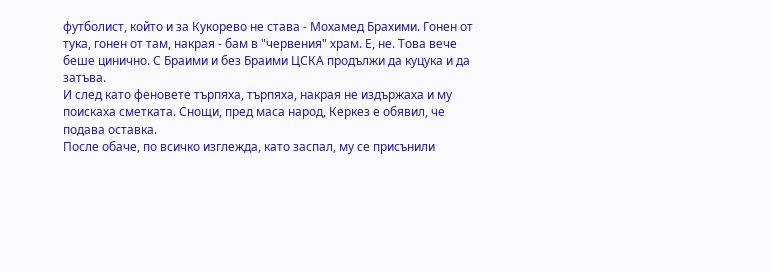футболист, който и за Кукорево не става - Мохамед Брахими. Гонен от тука, гонен от там, накрая - бам в "червения" храм. Е, не. Това вече беше цинично. С Браими и без Браими ЦСКА продължи да куцука и да затъва.
И след като феновете търпяха, търпяха, накрая не издържаха и му поискаха сметката. Снощи, пред маса народ, Керкез е обявил, че подава оставка.
После обаче, по всичко изглежда, като заспал, му се присънили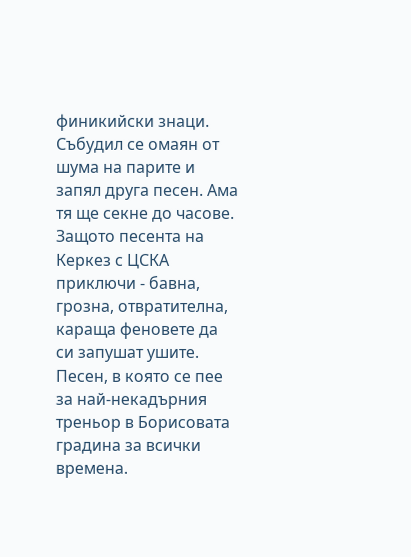финикийски знаци. Събудил се омаян от шума на парите и запял друга песен. Ама тя ще секне до часове. Защото песента на Керкез с ЦСКА приключи - бавна, грозна, отвратителна, караща феновете да си запушат ушите. Песен, в която се пее за най-некадърния треньор в Борисовата градина за всички времена.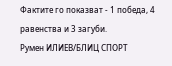Фактите го показват - 1 победа, 4 равенства и 3 загуби.
Румен ИЛИЕВ/БЛИЦ СПОРТ